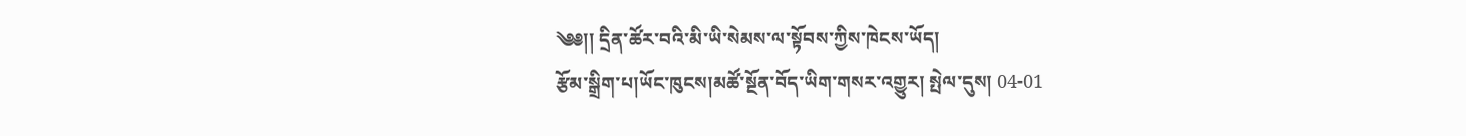༄༅།། དྲིན་ཚོར་བའི་མི་ཡི་སེམས་ལ་སྟོབས་ཀྱིས་ཁེངས་ཡོད།
རྩོམ་སྒྲིག་པ།ཡོང་ཁུངས།མཚོ་སྔོན་བོད་ཡིག་གསར་འགྱུར། སྤེལ་དུས། 04-01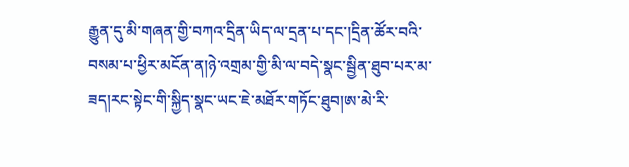རྒྱུན་དུ་མི་གཞན་གྱི་བཀའ་དྲིན་ཡིད་ལ་དྲན་པ་དང་།དྲིན་ཚོར་བའི་བསམ་པ་ཕྱིར་མངོན་ན།ཉེ་འགྲམ་གྱི་མི་ལ་བདེ་སྣང་སྦྱིན་ཐུབ་པར་མ་ཟད།རང་སྟེང་གི་སྐྱིད་སྣང་ཡང་ཇེ་མཐོར་གཏོང་ཐུབ།ཨ་མེ་རི་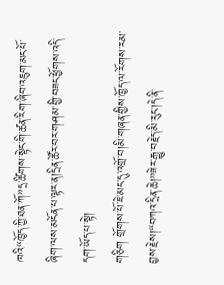ཁའི“ཁྱོད་ཀྱི་ཐན་ཀོ”དྲ་ཚིགས་སྟེང་གི་ཚན་རིག་ཞིབ་འཇུག་མང་པོ་ཞིག་ལས་མངོན་པ་ལྟར་ན།དྲིན་ཚོར་བར་གཤམ་གྱི་བཟང་ཕྱོགས་འདི་དག་ཡོད་པ་སྟེ།
གཅིག གྲོགས་པོ་ཇེ་མང་དུ་འགྲོ་བ།མི་གཞན་གྱིས་ཁྱོད་ལ་རོགས་རམ་བྱས་རྗེས།“བཀའ་དྲིན་ཆེ།”ཟེར་རྒྱུ་བརྗེད་མི་རུང་།དེ་ནི་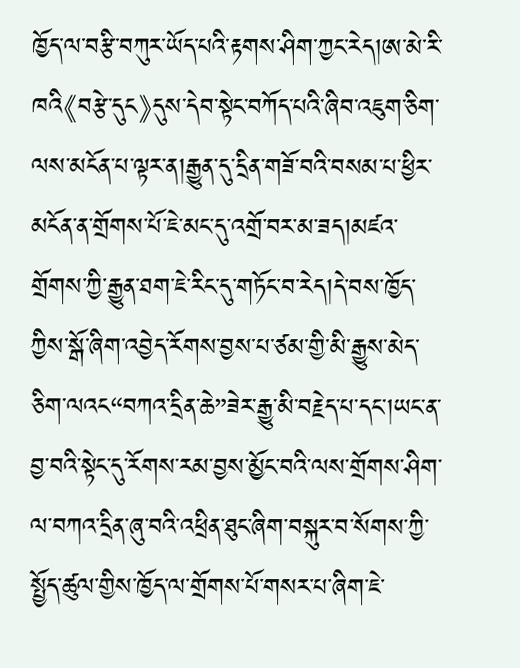ཁྱོད་ལ་བརྩི་བཀུར་ཡོད་པའི་རྟགས་ཤིག་ཀྱང་རེད།ཨ་མེ་རི་ཁའི《བརྩེ་དུང》དུས་དེབ་སྟེང་བཀོད་པའི་ཞིབ་འཇུག་ཅིག་ལས་མངོན་པ་ལྟར་ན།རྒྱུན་དུ་དྲིན་གཟོ་བའི་བསམ་པ་ཕྱིར་མངོན་ན་གྲོགས་པོ་ཇེ་མང་དུ་འགྲོ་བར་མ་ཟད།མཛའ་གྲོགས་ཀྱི་རྒྱུན་ཐག་ཇེ་རིང་དུ་གཏོང་བ་རེད།དེ་བས་ཁྱོད་ཀྱིས་སྒོ་ཞིག་འབྱེད་རོགས་བྱས་པ་ཙམ་གྱི་མི་རྒྱུས་མེད་ཅིག་ལའང“བཀའ་དྲིན་ཆེ”ཟེར་རྒྱུ་མི་བརྗེད་པ་དང་།ཡང་ན་བྱ་བའི་སྟེང་དུ་རོགས་རམ་བྱས་མྱོང་བའི་ལས་གྲོགས་ཤིག་ལ་བཀའ་དྲིན་ཞུ་བའི་འཕྲིན་ཐུང་ཞིག་བསྐུར་བ་སོགས་ཀྱི་སྤྱོད་ཚུལ་གྱིས་ཁྱོད་ལ་གྲོགས་པོ་གསར་པ་ཞིག་ཇེ་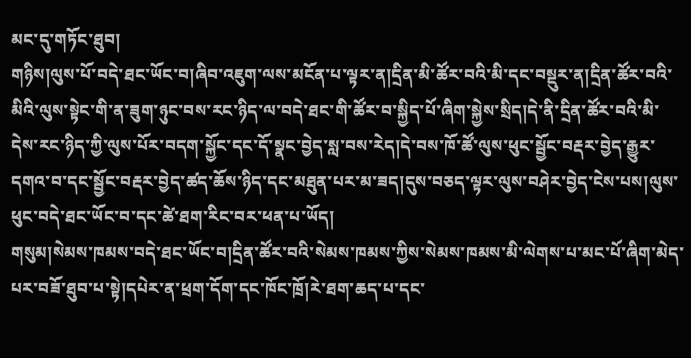མང་དུ་གཏོང་ཐུབ།
གཉིས།ལུས་པོ་བདེ་ཐང་ཡོང་བ།ཞིབ་འཇུག་ལས་མངོན་པ་ལྟར་ན།དྲིན་མི་ཚོར་བའི་མི་དང་བསྡུར་ན།དྲིན་ཚོར་བའི་མིའི་ལུས་སྟེང་གི་ན་ཟུག་ཉུང་བས་རང་ཉིད་ལ་བདེ་ཐང་གི་ཚོར་བ་སྐྱིད་པོ་ཞིག་སྐྱེས་སྲིད།དེ་ནི་དྲིན་ཚོར་བའི་མི་དེས་རང་ཉིད་ཀྱི་ལུས་པོར་བདག་སྐྱོང་དང་དོ་སྣང་བྱེད་སླ་བས་རེད།དེ་བས་ཁོ་ཚོ་ལུས་ཕུང་སྦྱོང་བརྡར་བྱེད་རྒྱུར་དགའ་བ་དང་སྦྱོང་བརྡར་བྱེད་ཚད་ཆོས་ཉིད་དང་མཐུན་པར་མ་ཟད།དུས་བཅད་ལྟར་ལུས་བཤེར་བྱེད་ངེས་པས།ལུས་ཕུང་བདེ་ཐང་ཡོང་བ་དང་ཚེ་ཐག་རིང་བར་ཕན་པ་ཡོད།
གསུམ།སེམས་ཁམས་བདེ་ཐང་ཡོང་བ།དྲིན་ཚོར་བའི་སེམས་ཁམས་ཀྱིས་སེམས་ཁམས་མི་ལེགས་པ་མང་པོ་ཞིག་མེད་པར་བཟོ་ཐུབ་པ་སྟེ།དཔེར་ན་ཕྲག་དོག་དང་ཁོང་ཁྲོ།རེ་ཐག་ཆད་པ་དང་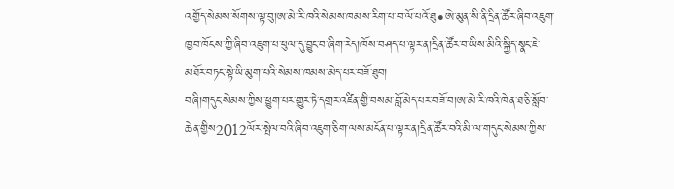འགྱོད་སེམས་སོགས་ལྟ་བུ།ཨ་མེ་རི་ཁའི་སེམས་ཁམས་རིག་པ་བ་ལོ་པའོ་ཐུ•ཨེ་མུན་སི་ནི་དྲིན་ཚོར་ཞིབ་འཇུག་ཁྱབ་ཁོངས་ཀྱི་ཞིབ་འཇུག་པ་ཕུལ་དུ་བྱུང་བ་ཞིག་རེད།ཁོས་བཤད་པ་ལྟར་ན།དྲིན་ཚོར་བ་ཡིས་མིའི་སྐྱིད་སྣང་ཇེ་མཐོར་བཏང་སྟེ་ཡི་མུག་པའི་སེམས་ཁམས་མེད་པར་བཟོ་ཐུབ།
བཞི།གདུང་སེམས་ཀྱིས་ཕྱུག་པར་གྱུར་ཏེ་དགྲར་འཛིན་གྱི་བསམ་བློ་མེད་པར་བཟོ་བ།ཨ་མེ་རི་ཁའི་ཁེན་ཐ་ཅི་སློབ་ཆེན་གྱིས2012ལོར་སྤེལ་བའི་ཞིབ་འཇུག་ཅིག་ལས་མངོན་པ་ལྟར་ན།དྲིན་ཚོར་བའི་མི་ལ་གདུང་སེམས་ཀྱིས་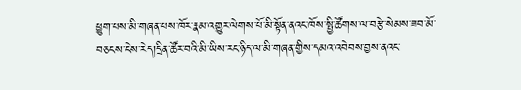ཕྱུག་པས་མི་གཞན་པས་ཁོར་རྣམ་འགྱུར་ལེགས་པོ་མི་སྟོན་ནའང་ཁོས་སྤྱི་ཚོགས་ལ་བརྩེ་སེམས་ཟབ་མོ་བཅངས་ངེས་རེད།དྲིན་ཚོར་བའི་མི་ཡིས་རང་ཉིད་ལ་མི་གཞན་གྱིས་དམའ་འབེབས་བྱས་ནའང་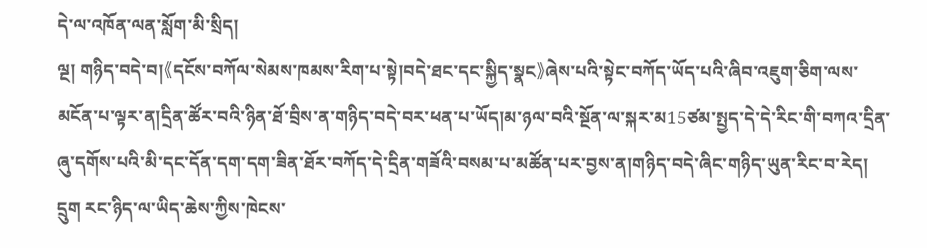དེ་ལ་འཁོན་ལན་སློག་མི་སྲིད།
ལྔ། གཉིད་བདེ་བ།《དངོས་བཀོལ་སེམས་ཁམས་རིག་པ་སྟེ།བདེ་ཐང་དང་སྐྱིད་སྣང》ཞེས་པའི་སྟེང་བཀོད་ཡོད་པའི་ཞིབ་འཇུག་ཅིག་ལས་མངོན་པ་ལྟར་ན།དྲིན་ཚོར་བའི་ཉིན་ཐོ་བྲིས་ན་གཉིད་བདེ་བར་ཕན་པ་ཡོད།མ་ཉལ་བའི་སྔོན་ལ་སྐར་མ15ཙམ་སྤྱད་དེ་དེ་རིང་གི་བཀའ་དྲིན་ཞུ་དགོས་པའི་མི་དང་དོན་དག་དག་ཟིན་ཐོར་བཀོད་དེ་དྲིན་གཟོའི་བསམ་པ་མཚོན་པར་བྱས་ན།གཉིད་བདེ་ཞིང་གཉིད་ཡུན་རིང་བ་རེད།
དྲུག རང་ཉིད་ལ་ཡིད་ཆེས་ཀྱིས་ཁེངས་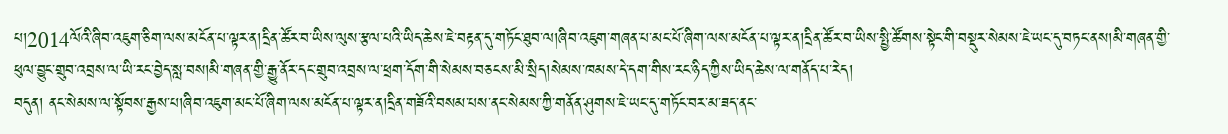པ།2014ལོའི་ཞིབ་འཇུག་ཅིག་ལས་མངོན་པ་ལྟར་ན།དྲིན་ཚོར་བ་ཡིས་ལུས་རྩལ་པའི་ཡིད་ཆེས་ཇེ་བརྟན་དུ་གཏོང་ཐུབ་ལ།ཞིབ་འཇུག་གཞན་པ་མང་པོ་ཞིག་ལས་མངོན་པ་ལྟར་ན།དྲིན་ཚོར་བ་ཡིས་སྤྱི་ཚོགས་སྟེང་གི་བསྡུར་སེམས་ཇེ་ཡང་དུ་བཏང་ནས།མི་གཞན་གྱི་ཕུལ་བྱུང་གྲུབ་འབྲས་ལ་ཡི་རང་བྱེད་སླ་བས།མི་གཞན་གྱི་རྒྱུ་ནོར་དང་གྲུབ་འབྲས་ལ་ཕྲག་དོག་གི་སེམས་བཅངས་མི་སྲིད།སེམས་ཁམས་དེ་དག་གིས་རང་ཉིད་ཀྱིས་ཡིད་ཆེས་ལ་གནོད་པ་རེད།
བདུན། ནང་སེམས་ལ་སྟོབས་རྒྱས་པ།ཞིབ་འཇུག་མང་པོ་ཞིག་ལས་མངོན་པ་ལྟར་ན།དྲིན་གཟོའི་བསམ་པས་ནང་སེམས་ཀྱི་གནོན་ཤུགས་ཇེ་ཡང་དུ་གཏོང་བར་མ་ཟད་ནང་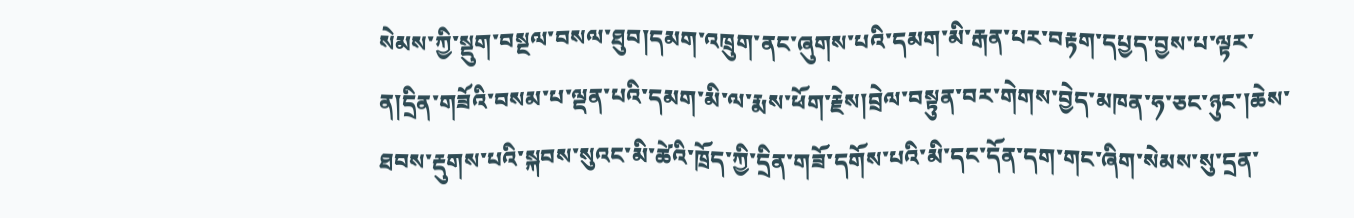སེམས་ཀྱི་སྡུག་བསྔལ་བསལ་ཐུབ།དམག་འཁྲུག་ནང་ཞུགས་པའི་དམག་མི་རྒན་པར་བརྟག་དཔྱད་བྱས་པ་ལྟར་ན།དྲིན་གཟོའི་བསམ་པ་ལྡན་པའི་དམག་མི་ལ་རྨས་ཕོག་རྗེས།བྲེལ་བསྟུན་བར་གེགས་བྱེད་མཁན་ཧ་ཅང་ཉུང་།ཆེས་ཐབས་རྡུགས་པའི་སྐབས་སུའང་མི་ཚེའི་ཁྲོད་ཀྱི་དྲིན་གཟོ་དགོས་པའི་མི་དང་དོན་དག་གང་ཞིག་སེམས་སུ་དྲན་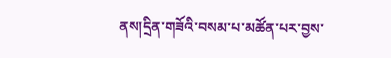ནས།དྲིན་གཟོའི་བསམ་པ་མཚོན་པར་བྱས་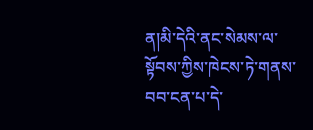ན།མི་དེའི་ནང་སེམས་ལ་སྟོབས་ཀྱིས་ཁེངས་ཏེ་གནས་བབ་ངན་པ་དེ་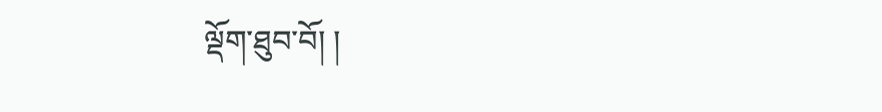ལྡོག་ཐུབ་བོ། །